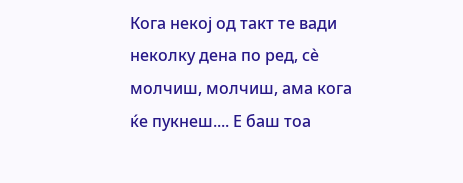Кога некој од такт те вади неколку дена по ред, сѐ молчиш, молчиш, ама кога ќе пукнеш.... Е баш тоа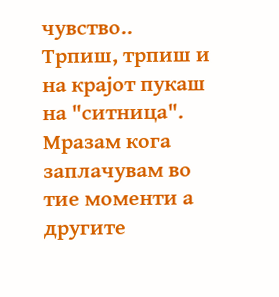чувство..
Трпиш, трпиш и на крајот пукаш на "ситница". Мразам кога заплачувам во тие моменти а другите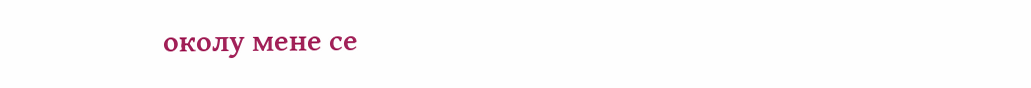околу мене се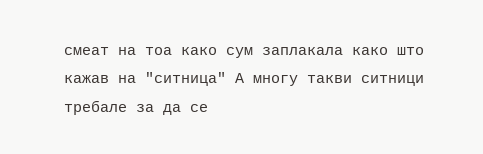смеат на тоа како сум заплакала како што кажав на "ситница" А многу такви ситници требале за да се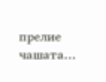прелие чашата...